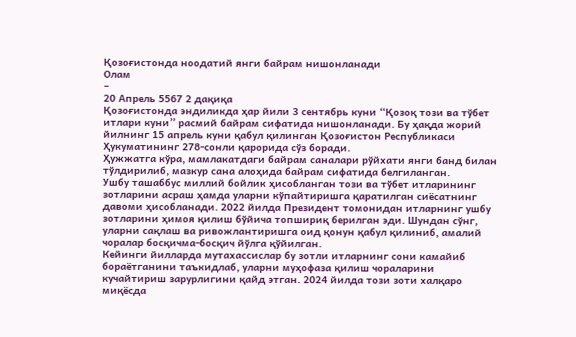Қозоғистонда ноодатий янги байрам нишонланади
Олам
−
20 Апрель 5567 2 дақиқа
Қозоғистонда эндиликда ҳар йили 3 сентябрь куни “Қозоқ този ва тўбет итлари куни” расмий байрам сифатида нишонланади. Бу ҳақда жорий йилнинг 15 апрель куни қабул қилинган Қозоғистон Республикаси Ҳукуматининг 278-сонли қарорида сўз боради.
Ҳужжатга кўра, мамлакатдаги байрам саналари рўйхати янги банд билан тўлдирилиб, мазкур сана алоҳида байрам сифатида белгиланган.
Ушбу ташаббус миллий бойлик ҳисобланган този ва тўбет итларининг зотларини асраш ҳамда уларни кўпайтиришга қаратилган сиёсатнинг давоми ҳисобланади. 2022 йилда Президент томонидан итларнинг ушбу зотларини ҳимоя қилиш бўйича топшириқ берилган эди. Шундан сўнг, уларни сақлаш ва ривожлантиришга оид қонун қабул қилиниб, амалий чоралар босқичма-босқич йўлга қўйилган.
Кейинги йилларда мутахассислар бу зотли итларнинг сони камайиб бораётганини таъкидлаб, уларни муҳофаза қилиш чораларини кучайтириш зарурлигини қайд этган. 2024 йилда този зоти халқаро миқёсда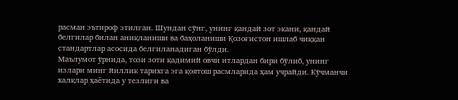расман эътироф этилган. Шундан сўнг, унинг қандай зот экани, қандай белгилар билан аниқланиши ва баҳоланиши Қозоғистон ишлаб чиққан стандартлар асосида белгиланадиган бўлди.
Маълумот ўрнида, този зоти қадимий овчи итлардан бири бўлиб, унинг излари минг йиллик тарихга эга қоятош расмларида ҳам учрайди. Кўчманчи халқлар ҳаётида у тезлиги ва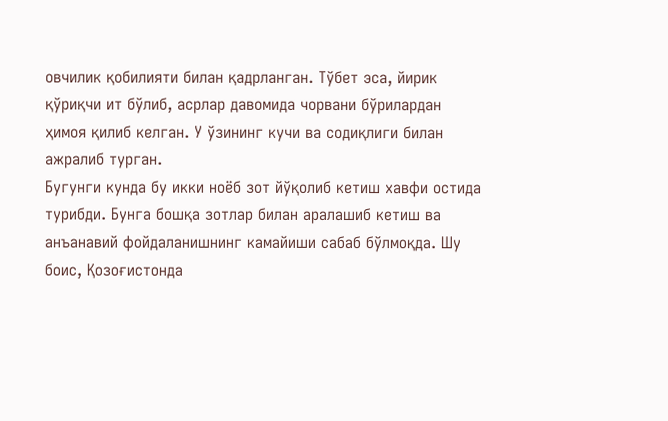овчилик қобилияти билан қадрланган. Тўбет эса, йирик қўриқчи ит бўлиб, асрлар давомида чорвани бўрилардан ҳимоя қилиб келган. У ўзининг кучи ва содиқлиги билан ажралиб турган.
Бугунги кунда бу икки ноёб зот йўқолиб кетиш хавфи остида турибди. Бунга бошқа зотлар билан аралашиб кетиш ва анъанавий фойдаланишнинг камайиши сабаб бўлмоқда. Шу боис, Қозоғистонда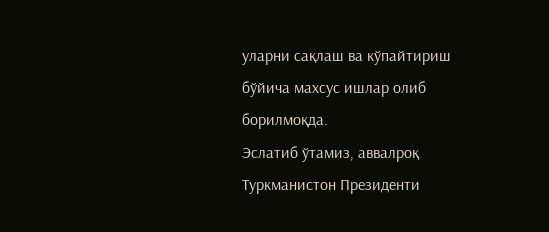уларни сақлаш ва кўпайтириш бўйича махсус ишлар олиб борилмоқда.
Эслатиб ўтамиз, аввалроқ Туркманистон Президенти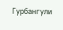Гурбангули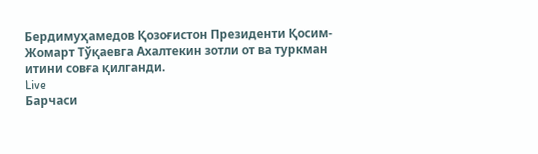Бердимуҳамедов Қозоғистон Президенти Қосим-Жомарт Тўқаевга Ахалтекин зотли от ва туркман итини совға қилганди.
Live
Барчаси